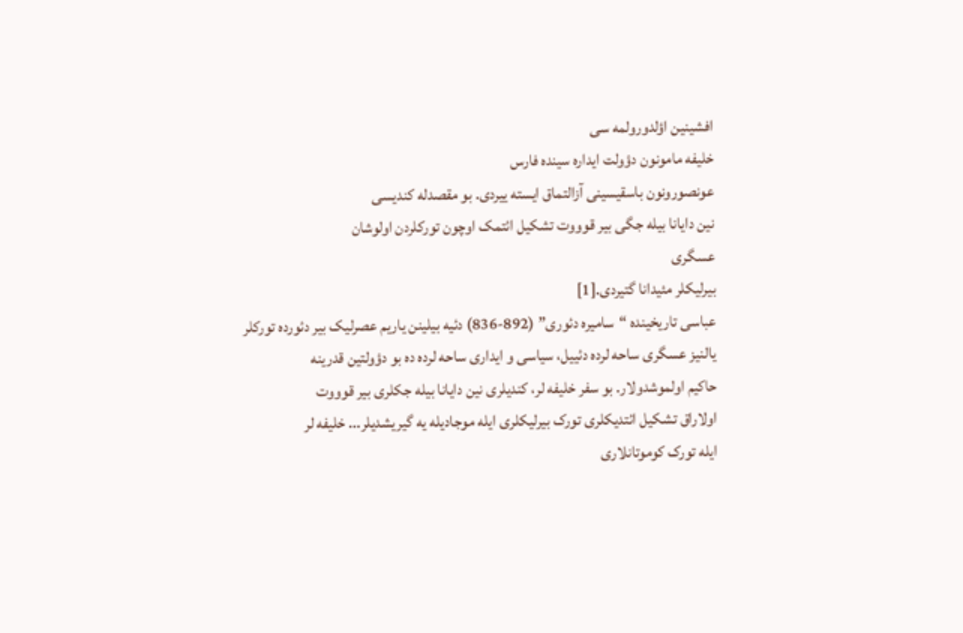افشینین اؤلدورولمه سی
خلیفه مامونون دؤولت ایداره سینده فارس
عونصورونون باسقیسینی آزالتماق ایسته ییردی. بو مقصدله کندیسی
نین دایانا بیله جگی بیر قوووت تشکیل ائتمک اوچون تورکلردن اولوشان
عسگری
بیرلیکلر مئیدانا گتیردی.[1]
عباسی تاریخینده “سامیره دئوری” (892-836) دئیه بیلینن یاریم عصرلیک بیر دئورده تورکلر
یالنیز عسگری ساحه لرده دئییل، سیاسی و ایداری ساحه لرده ده بو دؤولتین قدرینه
حاکیم اولموشدولار. بو سفر خلیفه لر، کندیلری نین دایانا بیله جکلری بیر قوووت
اولاراق تشکیل ائتدیکلری تورک بیرلیکلری ایله موجادیله یه گیریشدیلر... خلیفه لر
ایله تورک کوموتانلاری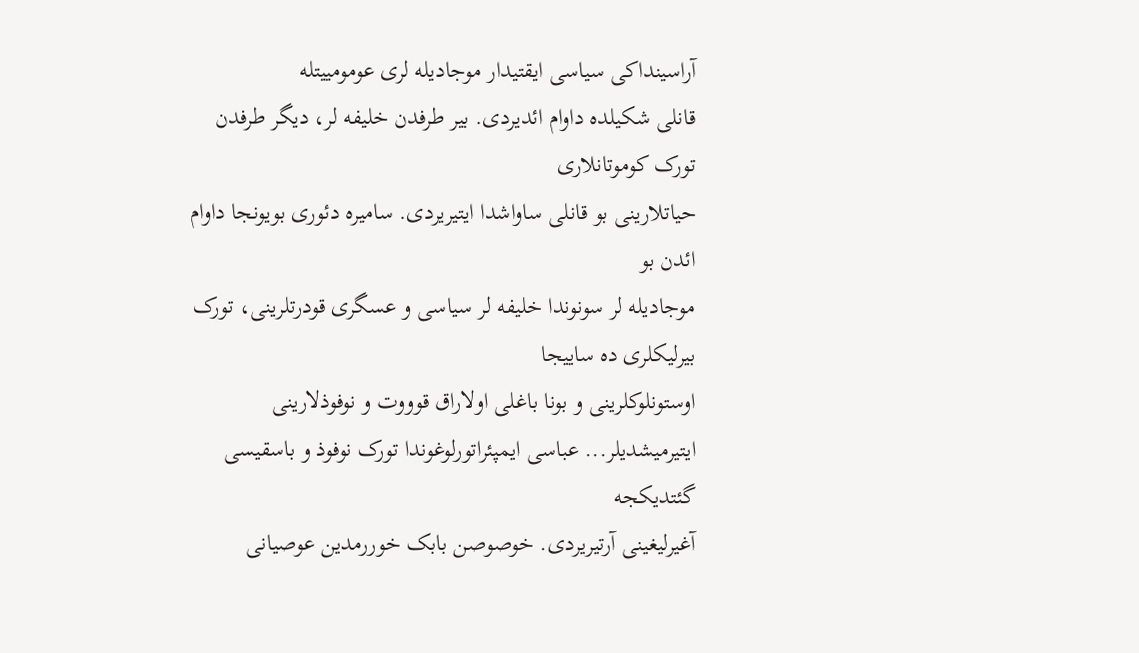آراسینداکی سیاسی ایقتیدار موجادیله لری عومومییتله
قانلی شکیلده داوام ائدیردی. بیر طرفدن خلیفه لر، دیگر طرفدن تورک کوموتانلاری
حیاتلارینی بو قانلی ساواشدا ایتیریردی. سامیره دئوری بویونجا داوام ائدن بو
موجادیله لر سونوندا خلیفه لر سیاسی و عسگری قودرتلرینی، تورک بیرلیکلری ده ساییجا
اوستونلوکلرینی و بونا باغلی اولاراق قوووت و نوفوذلارینی
ایتیرمیشدیلر... عباسی ایمپئراتورلوغوندا تورک نوفوذ و باسقیسی گئتدیکجه
آغیرلیغینی آرتیریردی. خوصوصن بابک خوررمدین عوصیانی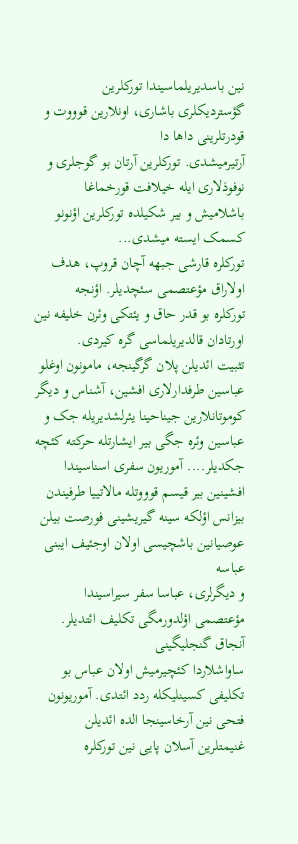نین باسدیریلماسیندا تورکلرین
گؤستردیکلری باشاری، اونلارین قوووت و قودرتلرینی داها دا
آرتیرمیشدی. تورکلرین آرتان بو گوجلری و نوفوذلاری ایله خیلافت قورخماغا
باشلامیش و بیر شکیلده تورکلرین اؤنونو کسمک ایسته میشدی...
تورکلره قارشی جبهه آچان قروپ، هدف
اولاراق مؤعتصمی سئچدیلر. اؤنجه
تورکلره بو قدر حاق و یئتکی وئرن خلیفه نین اورتادان قالدیریلماسی گره کیردی.
تثبیت ائدیلن پلان گرگینجه، مامونون اوغلو عباسین طرفدارلاری افشین، آشناس و دیگر
کوموتانلارین جیناحینا یئرلشدیریله جک و عباسین وئره جگی بیر ایشارتله حرکته کئچه
جکدیلر.... آموریون سفری اسناسیندا افشینین بیر قیسم قوووتله مالاتییا طرفیندن
بیزانس اؤلکه سینه گیریشینی فورصت بیلن عوصیانین باشچیسی اولان اوجئیف ایبنی عباسه
و دیگرلری، عباسا سفر سیراسیندا مؤعتصمی اؤلدورمگی تکلیف ائتدیلر. آنجاق گنجلیگینی
ساواشلاردا کئچیرمیش اولان عباس بو تکلیفی کسینلیکله ردد ائتدی. آموریونون فتحی نین آرخاسینجا الده ائدیلن
غنیمتلرین آسلان پایی نین تورکلره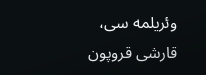وئریلمه سی، قارشی قروپون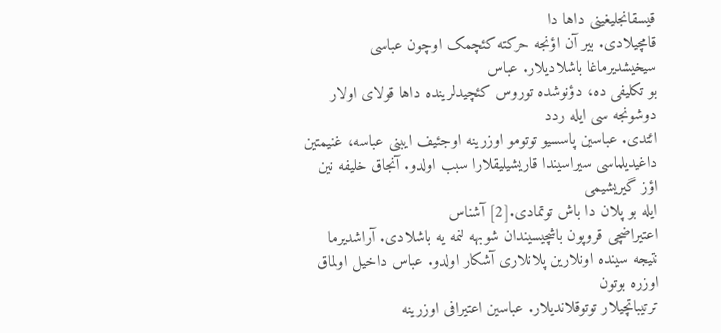قیسقانجلیغینی داها دا
قامچیلادی. بیر آن اؤنجه حرکته کئچمک اوچون عباسی سیخیشدیرماغا باشلادیلار. عباس
بو تکلیفی ده، دؤنوشده توروس کئچیدلرینده داها قولای اولار دوشونجه سی ایله ردد
ائتدی. عباسین پاسسیو توتومو اوزرینه اوجئیف ایبنی عباسه، غنیمتین
داغیدیلماسی سیراسیندا قاریشیلیقلارا سبب اولدو. آنجاق خلیفه نین اؤز گیریشیمی
ایله بو پلان دا باش توتمادی.[2] آشناس
اعتیراضچی قروپون باشچیسیندان شوبهه لنمه یه باشلادی. آراشدیرما
نتیجه سینده اونلارین پلانلاری آشکار اولدو. عباس داخیل اولماق اوزره بوتون
ترتیباتچیلار توتوقلاندیلار. عباسین اعتیرافی اوزرینه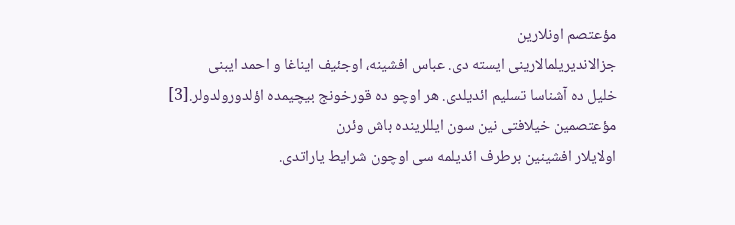مؤعتصم اونلارین
جزالاندیریلمالارینی ایسته دی. عباس افشینه، اوجئیف ایناغا و احمد ایبنی
خلیل ده آشناسا تسلیم ائدیلدی. هر اوچو ده قورخونج بیچیمده اؤلدورولدولر.[3]
مؤعتصمین خیلافتی نین سون ایللرینده باش وئرن
اولایلار افشینین برطرف ائدیلمه سی اوچون شرایط یاراتدی.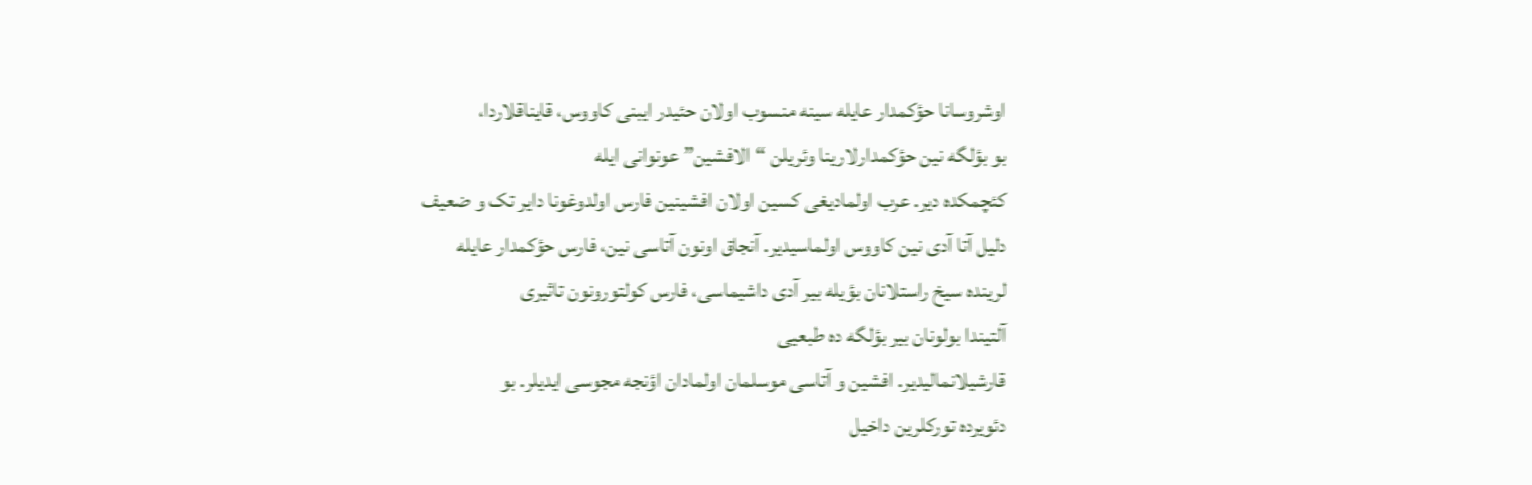اوشروسانا حؤکمدار عایله سینه منسوب اولان حئیدر ایبنی کاووس، قایناقلاردا،
بو بؤلگه نین حؤکمدارلارینا وئریلن “الافشین” عونوانی ایله
کئچمکده دیر. عرب اولمادیغی کسین اولان افشینین فارس اولدوغونا دایر تک و ضعیف
دلیل آتا آدی نین کاووس اولماسیدیر. آنجاق اونون آتاسی نین، فارس حؤکمدار عایله
لرینده سیخ راستلانان بؤیله بیر آدی داشیماسی، فارس کولتورونون تاثیری
آلتیندا بولونان بیر بؤلگه ده طبعیی
قارشیلانمالیدیر. افشین و آتاسی موسلمان اولمادان اؤنجه مجوسی ایدیلر. بو
دئویرده تورکلرین داخیل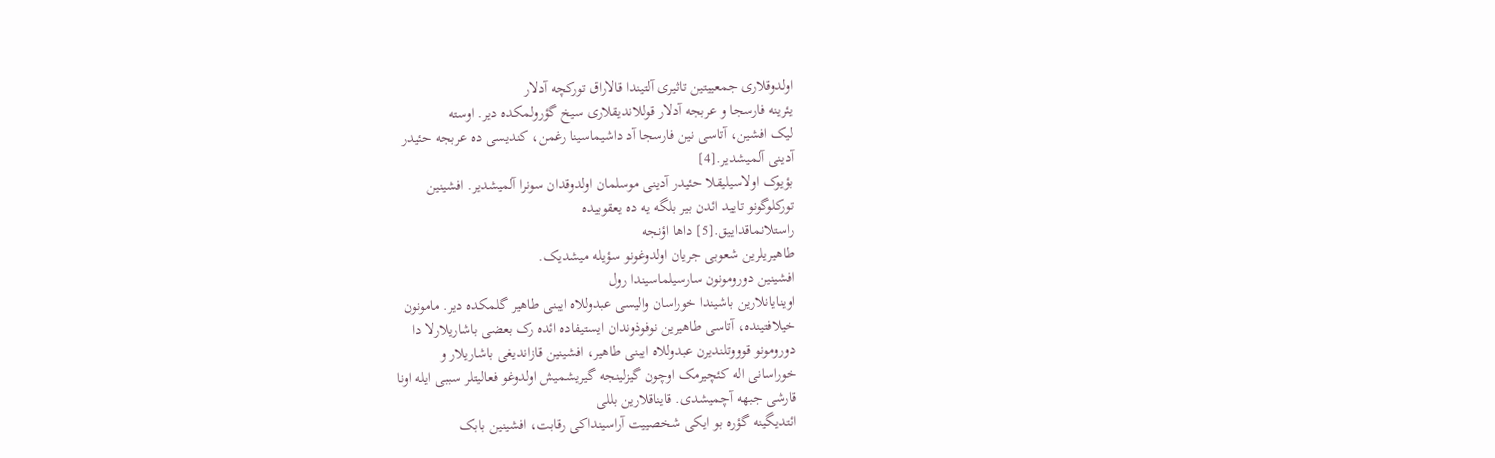اولدوقلاری جمعییتین تاثیری آلتیندا قالاراق تورکچه آدلار
یئرینه فارسجا و عربجه آدلار قوللاندیقلاری سیخ گؤرولمکده دیر. اوسته
لیک افشین، آتاسی نین فارسجا آد داشیماسینا رغمن، کندیسی ده عربجه حئیدر
آدینی آلمیشدیر.[4]
بؤیوک اولاسیلیقلا حئیدر آدینی موسلمان اولدوقدان سونرا آلمیشدیر. افشینین
تورکلوگونو تایید ائدن بیر بلگه یه ده یعقوبیده
راستلانماقداییق.[5] داها اؤنجه
طاهیریلرین شعوبی جریان اولدوغونو سؤیله میشدیک.
افشینین دورومونون سارسیلماسیندا رول
اوینایانلارین باشیندا خوراسان والیسی عبدوللاه ایبنی طاهیر گلمکده دیر. مامونون
خیلافتینده، آتاسی طاهیرین نوفوذوندان ایستیفاده ائده رک بعضی باشاریلارلا دا
دورومونو قوووتلندیرن عبدوللاه ایبنی طاهیر، افشینین قازاندیغی باشاریلار و
خوراسانی اله کئچیرمک اوچون گیزلینجه گیریشمیش اولدوغو فعالیتلر سببی ایله اونا
قارشی جبهه آچمیشدی. قایناقلارین بللی
ائتدیگینه گؤره بو ایکی شخصییت آراسینداکی رقابت، افشینین بابک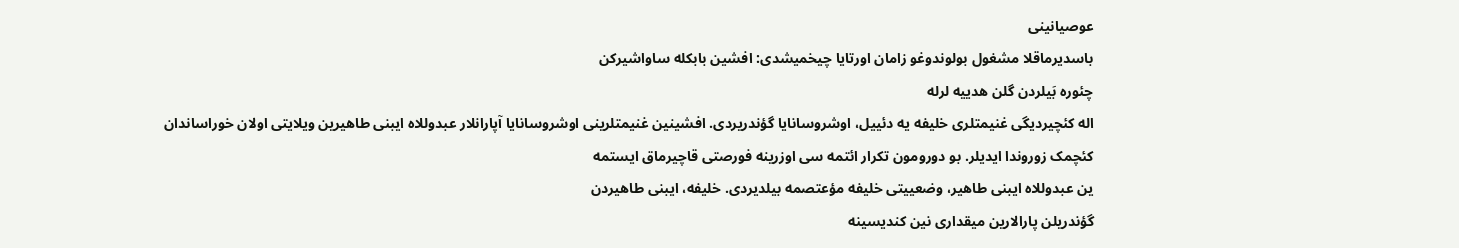عوصیانینی
باسدیرماقلا مشغول بولوندوغو زامان اورتایا چیخمیشدی: افشین بابکله ساواشیرکن
چئوره بَیلردن گلن هدییه لرله
اله کئچیردیگی غنیمتلری خلیفه یه دئییل، اوشروسانایا گؤندریردی. افشینین غنیمتلرینی اوشروسانایا آپارانلار عبدوللاه ایبنی طاهیرین ویلایتی اولان خوراساندان
کئچمک زوروندا ایدیلر. بو دورومون تکرار ائتمه سی اوزرینه فورصتی قاچیرماق ایستمه
ین عبدوللاه ایبنی طاهیر، وضعییتی خلیفه مؤعتصمه بیلدیردی. خلیفه، ایبنی طاهیردن
گؤندریلن پارالارین میقداری نین کندیسینه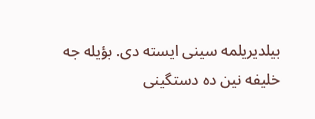بیلدیریلمه سینی ایسته دی. بؤیله جه
خلیفه نین ده دستگینی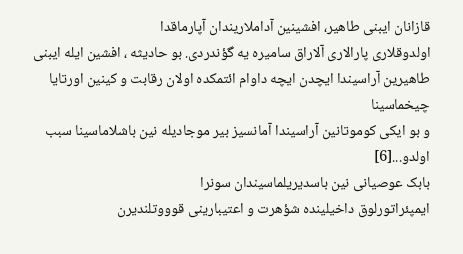قازانان ایبنی طاهیر، افشینین آداملاریندان آپارماقدا
اولدوقلاری پارالاری آلاراق سامیره یه گؤندردی. بو حادیثه ، افشین ایله ایبنی
طاهیرین آراسیندا ایچدن ایچه داوام ائتمکده اولان رقابت و کینین اورتایا چیخماسینا
و بو ایکی کوموتانین آراسیندا آمانسیز بیر موجادیله نین باشلاماسینا سبب اولدو...[6]
بابک عوصیانی نین باسدیریلماسیندان سونرا
ایمپئراتورلوق داخیلینده شؤهرت و اعتیبارینی قوووتلندیرن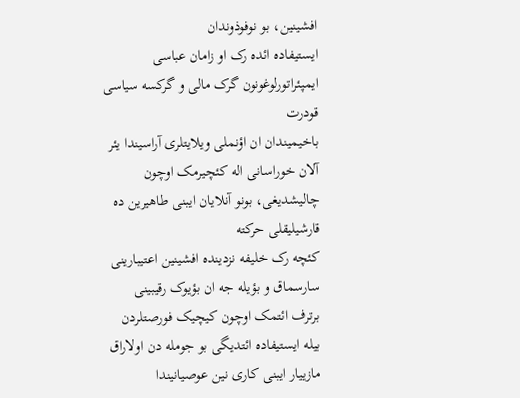افشینین، بو نوفوذوندان
ایستیفاده ائده رک او زامان عباسی ایمپئراتورلوغونون گرک مالی و گرکسه سیاسی قودرت
باخیمیندان ان اؤنملی ویلایتلری آراسیندا یئر آلان خوراسانی اله کئچیرمک اوچون
چالیشدیغی، بونو آنلایان ایبنی طاهیرین ده قارشیلیقلی حرکته
کئچه رک خلیفه نزدینده افشینین اعتیبارینی سارسماق و بؤیله جه ان بؤیوک رقیبینی
برترف ائتمک اوچون کیچیک فورصتلردن بیله ایستیفاده ائتدیگی بو جومله دن اولاراق
مازییار ایبنی کاری نین عوصیانیندا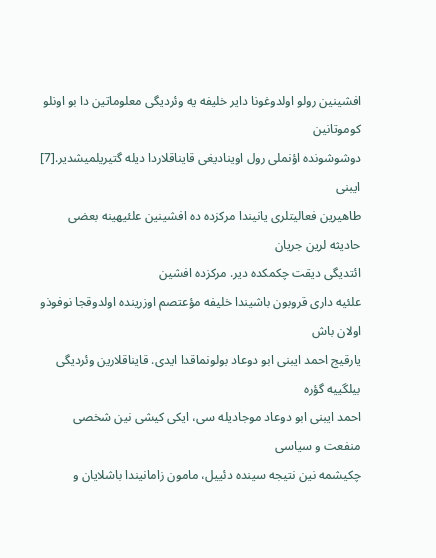افشینین رولو اولدوغونا دایر خلیفه یه وئردیگی معلوماتین دا بو اونلو کوموتانین
دوشوشونده اؤنملی رول اوینادیغی قایناقلاردا دیله گتیریلمیشدیر.[7] ایبنی
طاهیرین فعالیتلری یانیندا مرکزده ده افشینین علئیهینه بعضی حادیثه لرین جریان
ائتدیگی دیقت چکمکده دیر. مرکزده افشین
علئیه داری قروبون باشیندا خلیفه مؤعتصم اوزرینده اولدوقجا نوفوذو اولان باش
یارقیج احمد ایبنی ابو دوعاد بولونماقدا ایدی. قایناقلارین وئردیگی بیلگییه گؤره
احمد ایبنی ابو دوعاد موجادیله سی، ایکی کیشی نین شخصی منفعت و سیاسی
چکیشمه نین نتیجه سینده دئییل، مامون زامانیندا باشلایان و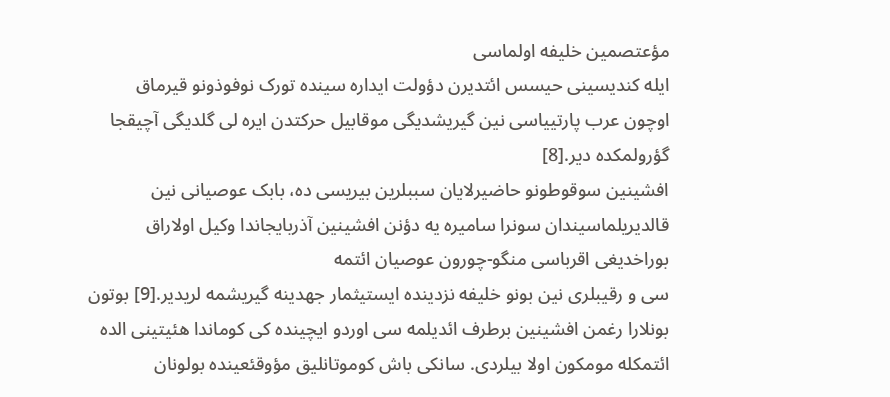مؤعتصمین خلیفه اولماسی
ایله کندیسینی حیسس ائتدیرن دؤولت ایداره سینده تورک نوفوذونو قیرماق
اوچون عرب پارتییاسی نین گیریشدیگی موقابیل حرکتدن ایره لی گلدیگی آچیقجا
گؤرولمکده دیر.[8]
افشینین سوقوطونو حاضیرلایان سببلرین بیریسی ده، بابک عوصیانی نین
قالدیریلماسیندان سونرا سامیره یه دؤنن افشینین آذربایجاندا وکیل اولاراق
بوراخدیغی اقرباسی منگو-چورون عوصیان ائتمه
سی و رقیبلری نین بونو خلیفه نزدینده ایستیثمار جهدینه گیریشمه لریدیر.[9] بوتون
بونلارا رغمن افشینین برطرف ائدیلمه سی اوردو ایچینده کی کوماندا هئیتینی الده
ائتمکله مومکون اولا بیلردی. سانکی باش کوموتانلیق مؤوقئعینده بولونان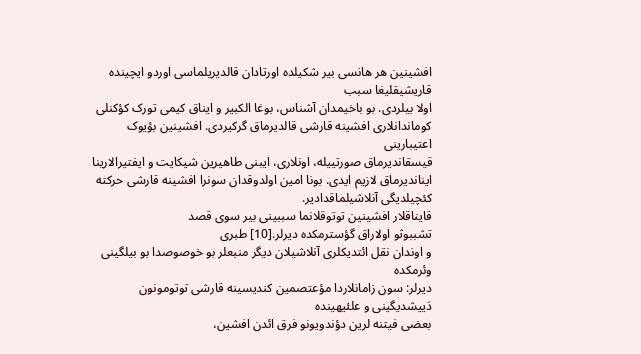افشینین هر هانسی بیر شکیلده اورتادان قالدیریلماسی اوردو ایچینده قاریشیقلیغا سبب
اولا بیلردی. بو باخیمدان آشناس، بوغا الکبیر و ایناق کیمی تورک کؤکنلی
کوماندانلاری افشینه قارشی قالدیرماق گرکیردی. افشینین بؤیوک اعتیبارینی
قیسقاندیرماق صورتییله، اونلاری، ایبنی طاهیرین شیکایت و ایفتیرالارینا ایناندیرماق لازیم ایدی. بونا امین اولدوقدان سونرا افشینه قارشی حرکته
کئچیلدیگی آنلاشیلماقدادیر.
قایناقلار افشینین توتوقلانما سببینی بیر سوی قصد
تشببوثو اولاراق گؤسترمکده دیرلر.[10] طبری
و اوندان نقل ائتدیکلری آنلاشیلان دیگر منبعلر بو خوصوصدا بو بیلگینی وئرمکده
دیرلر: سون زامانلاردا مؤعتصمین کندیسینه قارشی توتومونون دَییشدیگینی و علئیهینده
بعضی فیتنه لرین دؤندویونو فرق ائدن افشین،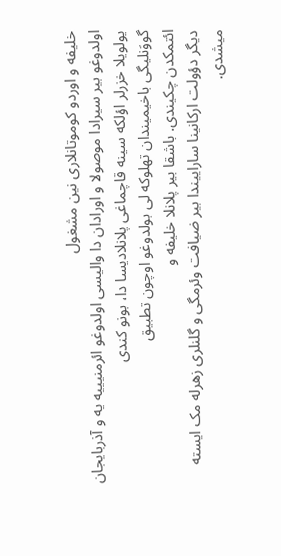خلیفه و اوردو کوموتانلاری نین مشغول
اولدوغو بیر سیرادا موصولا و اورادان دا والیسی اولدوغو ائرمنیییه یه و آذربایجان
یولویلا خزرلر اؤلکه سینه قاچماغی پلانلادیسا دا، بونو کندی
گووَنلیگی باخیمیندان تهلوکه لی بولدوغو اوچون تطبیق
ائتمکدن چکیندی. باشقا بیر پلانلا خلیفه و
دیگر دؤولت ارکانینا ساراییندا بیر ضیافت وئرمگی و گلنلری زهرله مک ایسته
میشدی.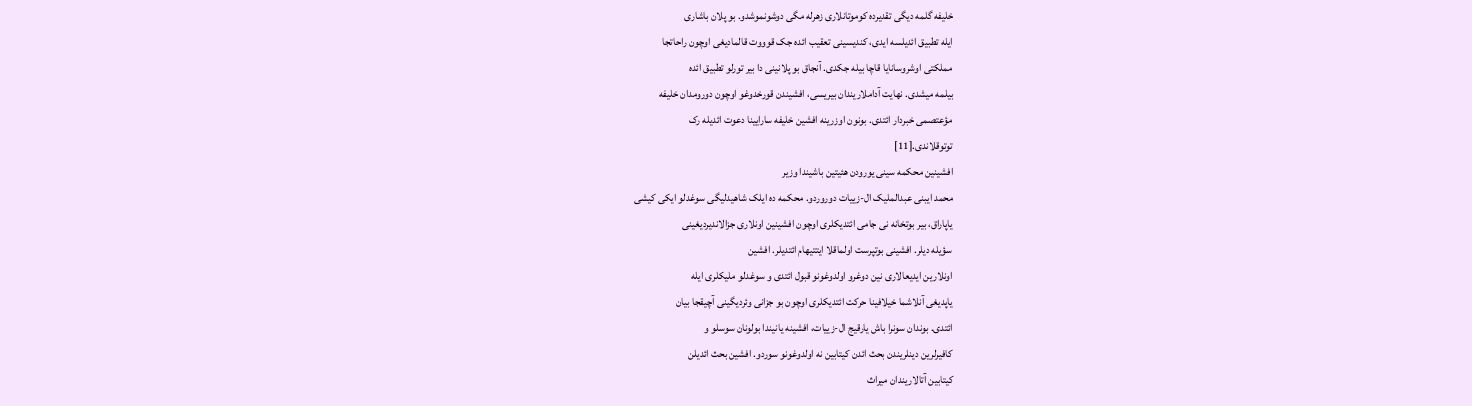خلیفه گلمه دیگی تقدیرده کوموتانلاری زهرله مگی دوشونموشدو. بو پلان باشاری
ایله تطبیق ائدیلسه ایدی، کندیسینی تعقیب ائده جک قوووت قالمادیغی اوچون راحاتجا
مملکتی اوشروسانایا قاچا بیله جکدی. آنجاق بو پلانینی دا بیر تورلو تطبیق ائده
بیلمه میشدی. نهایت آداملاریندان بیریسی، افشیندن قورخدوغو اوچون دورومدان خلیفه
مؤعتصمی خبردار ائتدی. بونون اوزرینه افشین خلیفه سارایینا دعوت ائدیله رک
توتوقلاندی.[11]
افشینین محکمه سینی یورودن هئیتین باشیندا وزیر
محمد ایبنی عبدالملیک ال-زییات دوروردو. محکمه ده ایلک شاهیدلیگی سوغدلو ایکی کیشی
یاپاراق، بیر بوتخانه نی جامی ائتدیکلری اوچون افشینین اونلاری جزالاندیردیغینی
سؤیله دیلر. افشینی بوتپرست اولماقلا ایتتیهام ائتدیلر. افشین
اونلارین ایدیعالاری نین دوغرو اولدوغونو قبول ائتدی و سوغدلو ملیکلری ایله
یاپدیغی آنلاشما خیلافینا حرکت ائتدیکلری اوچون بو جزانی وئردیگینی آچیقجا بیان
ائتدی. بوندان سونرا باش یارقیج ال-زییات، افشینه یانیندا بولونان سوسلو و
کافیرلرین دینلریندن بحث ائدن کیتابین نه اولدوغونو سوردو. افشین بحث ائدیلن
کیتابین آتالاریندان میراث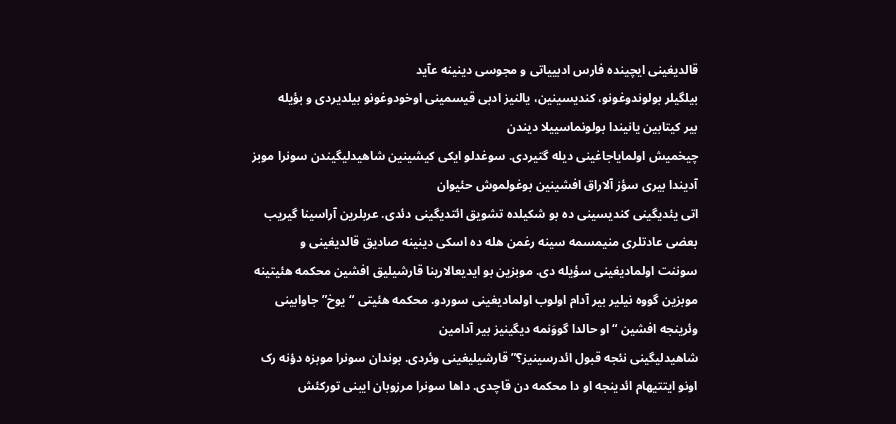قالدیغینی ایچینده فارس ادبییاتی و مجوسی دینینه عآید
بیلگیلر بولوندوغونو، کندیسینین، یالنیز ادبی قیسمینی اوخودوغونو بیلدیردی و بؤیله
بیر کیتابین یانیندا بولونماسییلا دیندن
چیخمیش اولمایاجاغینی دیله گتیردی. سوغدلو ایکی کیشینین شاهیدلیگیندن سونرا موبز
آدیندا بیری سؤز آلاراق افشینین بوغولموش حئیوان
اتی یئدیگینی کندیسینی ده بو شکیلده تشویق ائتدیگینی دئدی. عربلرین آراسینا گیریب
بعضی عادتلری منیمسمه سینه رغمن هله ده اسکی دینینه صادیق قالدیغینی و
سوننت اولمادیغینی سؤیله دی. موبزین بو ایدیعالارینا قارشیلیق افشین محکمه هئیتینه
موبزین گووه نیلیر بیر آدام اولوب اولمادیغینی سوردو. محکمه هئیتی “یوخ” جاوابینی
وئرینجه افشین “او حالدا گووَنمه دیگینیز بیر آدامین
شاهیدلیگینی نئجه قبول ائدرسینیز؟” قارشیلیغینی وئردی. بوندان سونرا موبزه دؤنه رک
اونو ایتتیهام ائدینجه او دا محکمه دن قاچدی. داها سونرا مرزوبان ایبنی تورکئش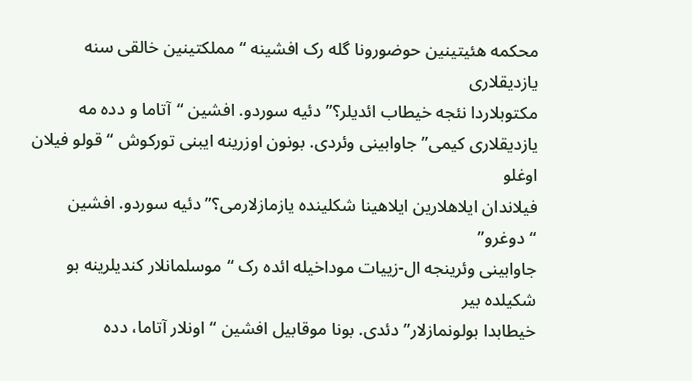محکمه هئیتینین حوضورونا گله رک افشینه “مملکتینین خالقی سنه یازدیقلاری
مکتوبلاردا نئجه خیطاب ائدیلر؟” دئیه سوردو. افشین “آتاما و دده مه
یازدیقلاری کیمی” جاوابینی وئردی. بونون اوزرینه ایبنی تورکوش “قولو فیلان اوغلو
فیلاندان ایلاهلارین ایلاهینا شکلینده یازمازلارمی؟” دئیه سوردو. افشین “دوغرو”
جاوابینی وئرینجه ال-زییات موداخیله ائده رک “موسلمانلار کندیلرینه بو شکیلده بیر
خیطابدا بولونمازلار” دئدی. بونا موقابیل افشین “اونلار آتاما، دده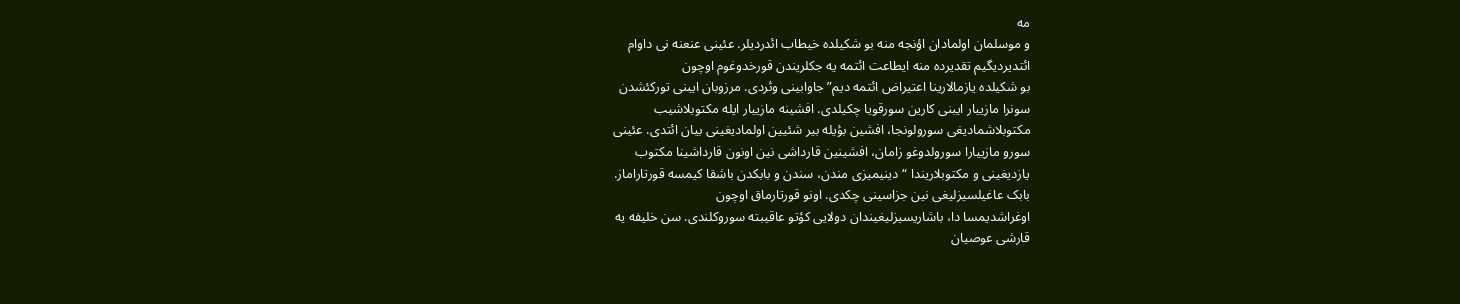مه
و موسلمان اولمادان اؤنجه منه بو شکیلده خیطاب ائدردیلر. عئینی عنعنه نی داوام
ائتدیردیگیم تقدیرده منه ایطاعت ائتمه یه جکلریندن قورخدوغوم اوچون
بو شکیلده یازمالارینا اعتیراض ائتمه دیم” جاوابینی وئردی. مرزوبان ایبنی تورکئشدن
سونرا مازییار ایبنی کارین سورقویا چکیلدی. افشینه مازییار ایله مکتوبلاشیب
مکتوبلاشمادیغی سورولونجا، افشین بؤیله بیر شئیین اولمادیغینی بیان ائتدی. عئینی
سورو مازییارا سورولدوغو زامان، افشینین قارداشی نین اونون قارداشینا مکتوب
یازدیغینی و مکتوبلاریندا “دینیمیزی مندن، سندن و بابکدن باشقا کیمسه قورتاراماز.
بابک عاغیلسیزلیغی نین جزاسینی چکدی. اونو قورتارماق اوچون
اوغراشدیمسا دا، باشاریسیزلیغیندان دولایی کؤتو عاقیبته سوروکلندی. سن خلیفه یه
قارشی عوصیان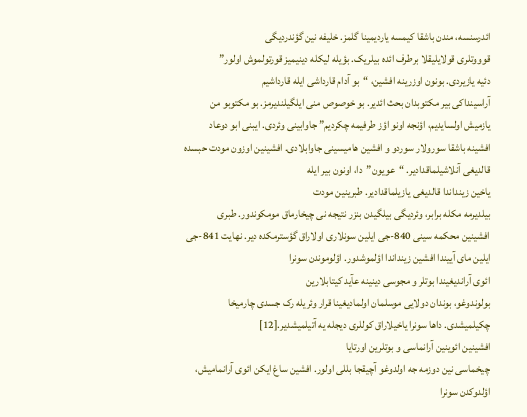ائدرسنسه، مندن باشقا کیمسه یاردیمینا گلمز. خلیفه نین گؤندردیگی
قوووتلری قولایلیقلا برطرف ائده بیلریک. بؤیله لیکله دینیمیز قورتولموش اولور”
دئیه یازیردی. بونون اوزرینه افشین، “بو آدام قارداشی ایله قارداشیم
آراسینداکی بیر مکتوبدان بحث ائدیر. بو خوصوص منی ایلگیلندیرمز. بو مکتوبو من
یازمیش اولسایدیم، اؤنجه اونو اؤز طرفیمه چکردیم” جاوابینی وئردی. ایبنی ابو دوعاد
افشینه باشقا سورولار سوردو و افشین هامیسینی جاوابلادی. افشینین اوزون مودت حبسده
قالدیغی آنلاشیلماقدادیر. “عویون”دا، اونون بیر ایله
یاخین زینداندا قالدیغی یازیلماقدادیر. طبرینین مودت
بیلدیرمه مکله برابر، وئردیگی بیلگیدن بنزر نتیجه نی چیخارماق مومکوندور. طبری
افشینین محکمه سینی 840-جی ایلین سونلاری اولاراق گؤسترمکده دیر. نهایت 841-جی
ایلین مای آییندا افشین زینداندا اؤلموشدور. اؤلوموندن سونرا
ائوی آراندیغیندا بوتلر و مجوسی دینینه عآید کیتابلارین
بولوندوغو، بوندان دولایی موسلمان اولمادیغینا قرار وئریله رک جسدی چارمیخا
چکیلمیشدی. داها سونرا یاخیلاراق کوللری دیجله یه آتیلمیشدیر.[12]
افشینین ائوینین آرانماسی و بوتلرین اورتایا
چیخماسی نین دوزمه جه اولدوغو آچیقجا بللی اولور. افشین ساغ ایکن ائوی آرانمامیش،
اؤلدوکدن سونرا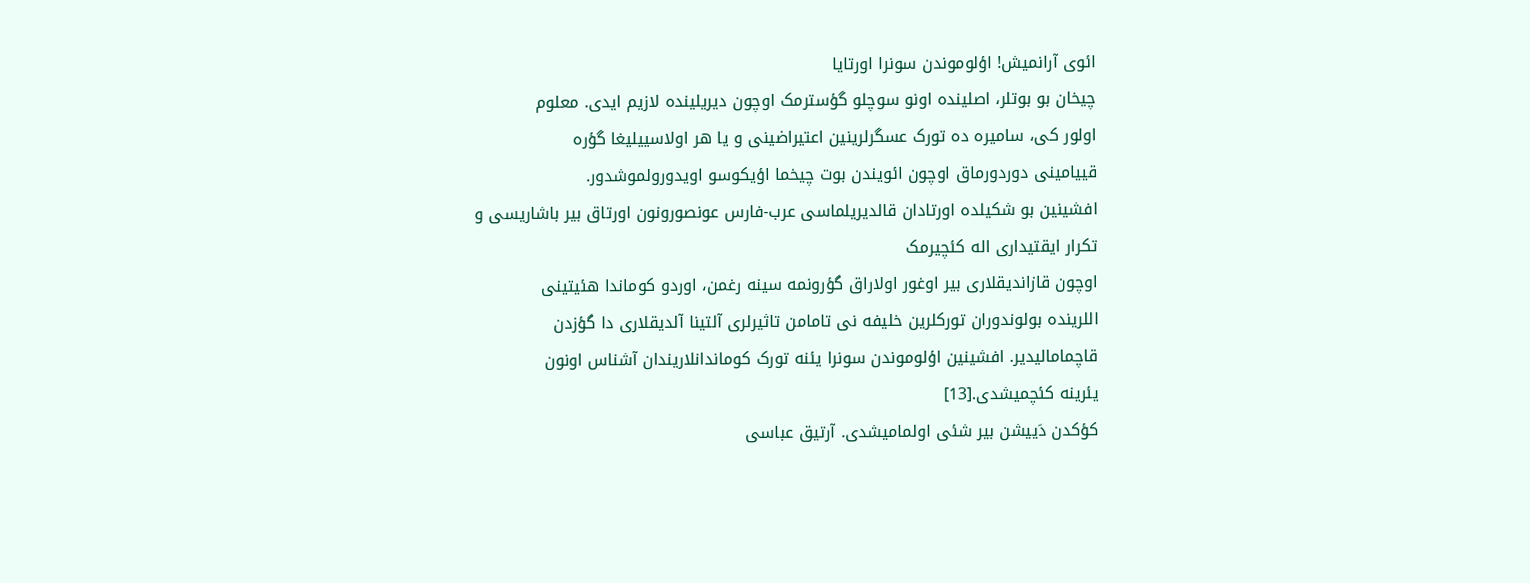ائوی آرانمیش! اؤلوموندن سونرا اورتایا
چیخان بو بوتلر، اصلینده اونو سوچلو گؤسترمک اوچون دیریلینده لازیم ایدی. معلوم
اولور کی، سامیره ده تورک عسگرلرینین اعتیراضینی و یا هر اولاسییلیغا گؤره
قییامینی دوردورماق اوچون ائویندن بوت چیخما اؤیکوسو اویدورولموشدور.
افشینین بو شکیلده اورتادان قالدیریلماسی عرب-فارس عونصورونون اورتاق بیر باشاریسی و تکرار ایقتیداری اله کئچیرمک
اوچون قازاندیقلاری بیر اوغور اولاراق گؤرونمه سینه رغمن، اوردو کوماندا هئیتینی
اللرینده بولوندوران تورکلرین خلیفه نی تامامن تاثیرلری آلتینا آلدیقلاری دا گؤزدن
قاچمامالیدیر. افشینین اؤلوموندن سونرا یئنه تورک کوماندانلاریندان آشناس اونون
یئرینه کئچمیشدی.[13]
کؤکدن دَییشن بیر شئی اولمامیشدی. آرتیق عباسی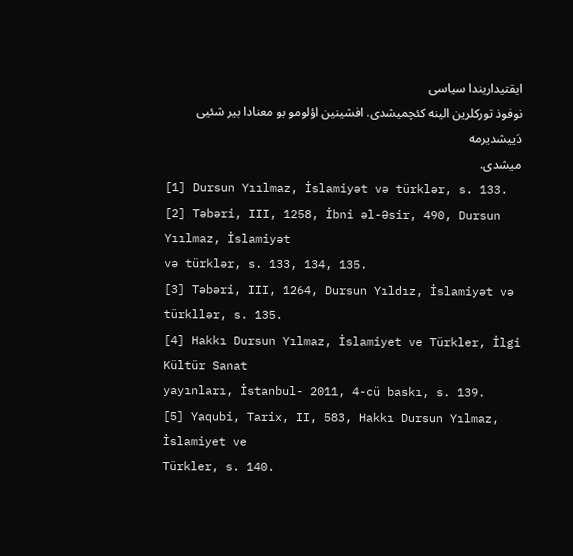ایقتیداریندا سیاسی
نوفوذ تورکلرین الینه کئچمیشدی. افشینین اؤلومو بو معنادا بیر شئیی دَییشدیرمه
میشدی.
[1] Dursun Yıılmaz, İslamiyət və türklər, s. 133.
[2] Təbəri, III, 1258, İbni əl-Əsir, 490, Dursun Yıılmaz, İslamiyət
və türklər, s. 133, 134, 135.
[3] Təbəri, III, 1264, Dursun Yıldız, İslamiyət və türkllər, s. 135.
[4] Hakkı Dursun Yılmaz, İslamiyet ve Türkler, İlgi Kültür Sanat
yayınları, İstanbul- 2011, 4-cü baskı, s. 139.
[5] Yaqubi, Tarix, II, 583, Hakkı Dursun Yılmaz, İslamiyet ve
Türkler, s. 140.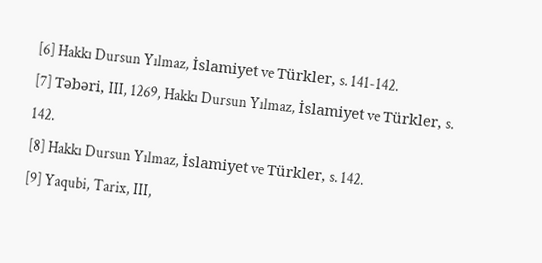[6] Hakkı Dursun Yılmaz, İslamiyet ve Türkler, s. 141-142.
[7] Təbəri, III, 1269, Hakkı Dursun Yılmaz, İslamiyet ve Türkler, s.
142.
[8] Hakkı Dursun Yılmaz, İslamiyet ve Türkler, s. 142.
[9] Yaqubi, Tarix, III,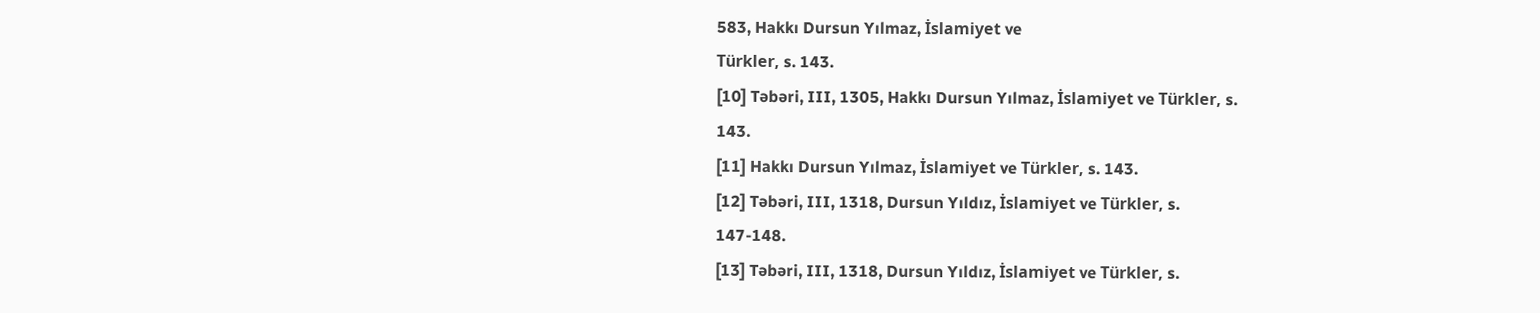583, Hakkı Dursun Yılmaz, İslamiyet ve
Türkler, s. 143.
[10] Təbəri, III, 1305, Hakkı Dursun Yılmaz, İslamiyet ve Türkler, s.
143.
[11] Hakkı Dursun Yılmaz, İslamiyet ve Türkler, s. 143.
[12] Təbəri, III, 1318, Dursun Yıldız, İslamiyet ve Türkler, s.
147-148.
[13] Təbəri, III, 1318, Dursun Yıldız, İslamiyet ve Türkler, s.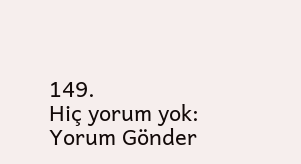149.
Hiç yorum yok:
Yorum Gönder